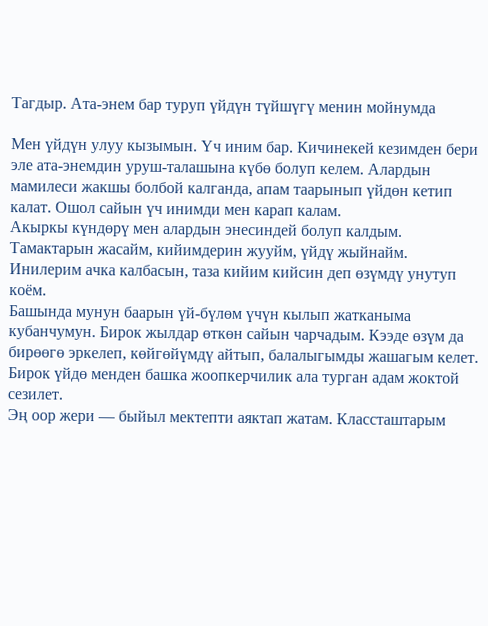Тагдыр. Ата-энем бар туруп үйдүн түйшүгү менин мойнумда

Мен үйдүн улуу кызымын. Үч иним бар. Кичинекей кезимден бери эле ата-энемдин уруш-талашына күбө болуп келем. Алардын мамилеси жакшы болбой калганда, апам таарынып үйдөн кетип калат. Ошол сайын үч инимди мен карап калам.
Акыркы күндөрү мен алардын энесиндей болуп калдым. Тамактарын жасайм, кийимдерин жууйм, үйдү жыйнайм. Инилерим ачка калбасын, таза кийим кийсин деп өзүмдү унутуп коём.
Башында мунун баарын үй-бүлөм үчүн кылып жатканыма кубанчумун. Бирок жылдар өткөн сайын чарчадым. Кээде өзүм да бирөөгө эркелеп, көйгөйүмдү айтып, балалыгымды жашагым келет. Бирок үйдө менден башка жоопкерчилик ала турган адам жоктой сезилет.
Эң оор жери — быйыл мектепти аяктап жатам. Классташтарым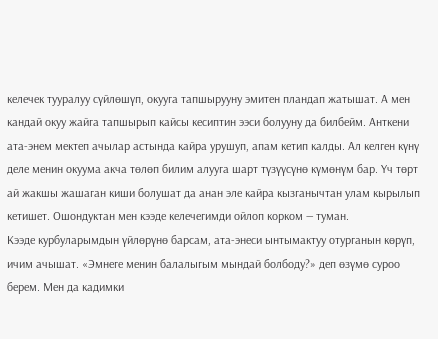келечек тууралуу сүйлөшүп, окууга тапшырууну эмитен пландап жатышат. А мен кандай окуу жайга тапшырып кайсы кесиптин ээси болууну да билбейм. Анткени ата-энем мектеп ачылар астында кайра урушуп, апам кетип калды. Ал келген күнү деле менин окуума акча төлөп билим алууга шарт түзүүсүнө күмөнүм бар. Үч төрт ай жакшы жашаган киши болушат да анан эле кайра кызганычтан улам кырылып кетишет. Ошондуктан мен кээде келечегимди ойлоп корком — туман.
Кээде курбуларымдын үйлөрүнө барсам, ата-энеси ынтымактуу отурганын көрүп, ичим ачышат. «Эмнеге менин балалыгым мындай болбоду?» деп өзүмө суроо берем. Мен да кадимки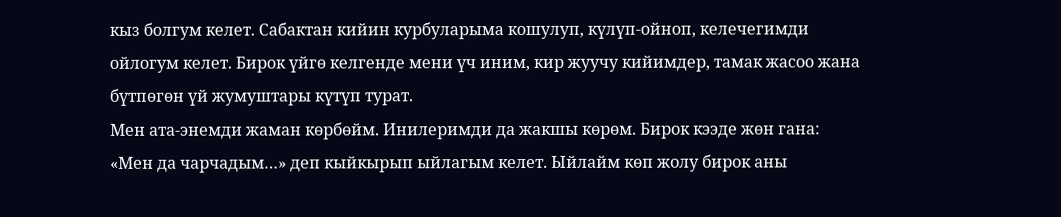кыз болгум келет. Сабактан кийин курбуларыма кошулуп, күлүп-ойноп, келечегимди ойлогум келет. Бирок үйгө келгенде мени үч иним, кир жуучу кийимдер, тамак жасоо жана бүтпөгөн үй жумуштары күтүп турат.
Мен ата-энемди жаман көрбөйм. Инилеримди да жакшы көрөм. Бирок кээде жөн гана: «Мен да чарчадым…» деп кыйкырып ыйлагым келет. Ыйлайм көп жолу бирок аны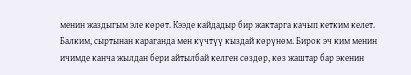менин жаздыгым эле көрөт. Кээде кайдадыр бир жактарга качып кетким келет.
Балким, сыртынан караганда мен күчтүү кыздай көрүнөм. Бирок эч ким менин ичимде канча жылдан бери айтылбай келген сөздөр, көз жаштар бар экенин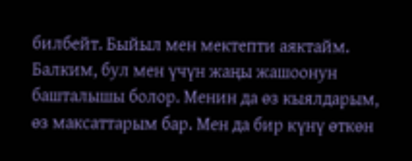билбейт. Быйыл мен мектепти аяктайм. Балким, бул мен үчүн жаңы жашоонун башталышы болор. Менин да өз кыялдарым, өз максаттарым бар. Мен да бир күнү өткөн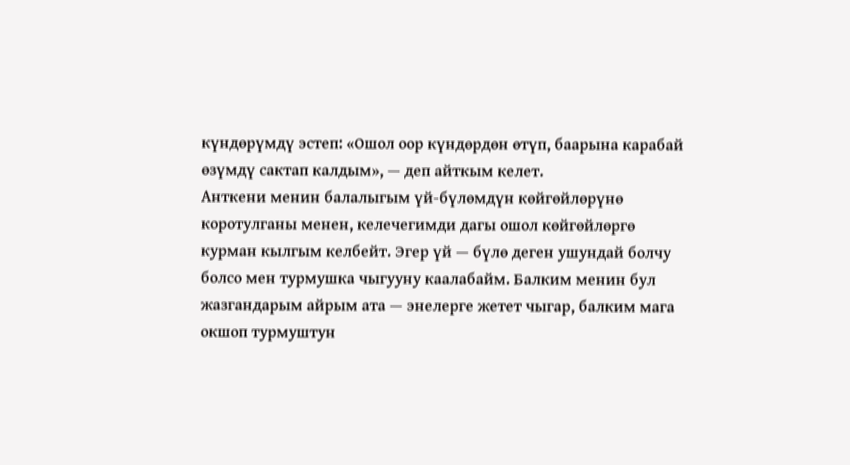күндөрүмдү эстеп: «Ошол оор күндөрдөн өтүп, баарына карабай өзүмдү сактап калдым», — деп айткым келет.
Анткени менин балалыгым үй-бүлөмдүн көйгөйлөрүнө коротулганы менен, келечегимди дагы ошол көйгөйлөргө курман кылгым келбейт. Эгер үй — бүлө деген ушундай болчу болсо мен турмушка чыгууну каалабайм. Балким менин бул жазгандарым айрым ата — энелерге жетет чыгар, балким мага окшоп турмуштун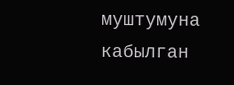муштумуна кабылган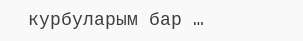курбуларым бар …